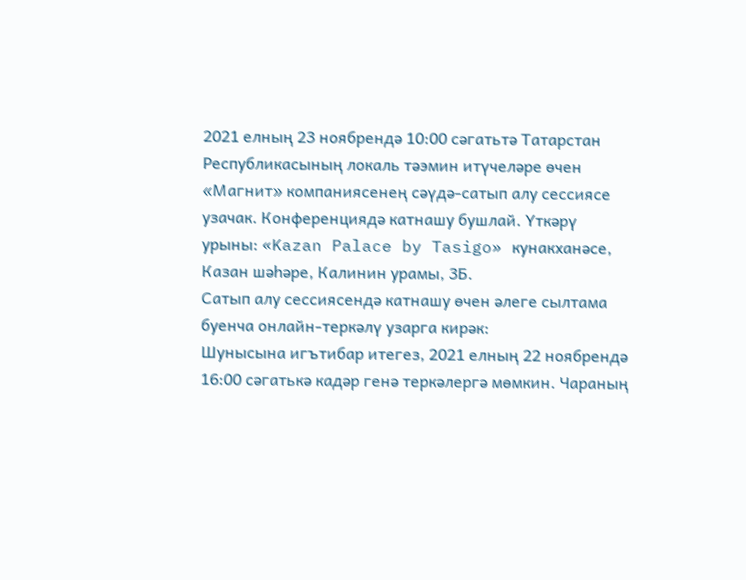2021 елның 23 ноябрендә 10:00 сәгатьтә Татарстан Республикасының локаль тәэмин итүчеләре өчен «Магнит» компаниясенең сәүдә-сатып алу сессиясе узачак. Конференциядә катнашу бушлай. Үткәрү урыны: «Kazan Palace by Tasigo» кунакханәсе, Казан шәһәре, Калинин урамы, 3Б.
Сатып алу сессиясендә катнашу өчен әлеге сылтама буенча онлайн-теркәлү узарга кирәк:
Шунысына игътибар итегез, 2021 елның 22 ноябрендә 16:00 сәгатькә кадәр генә теркәлергә мөмкин. Чараның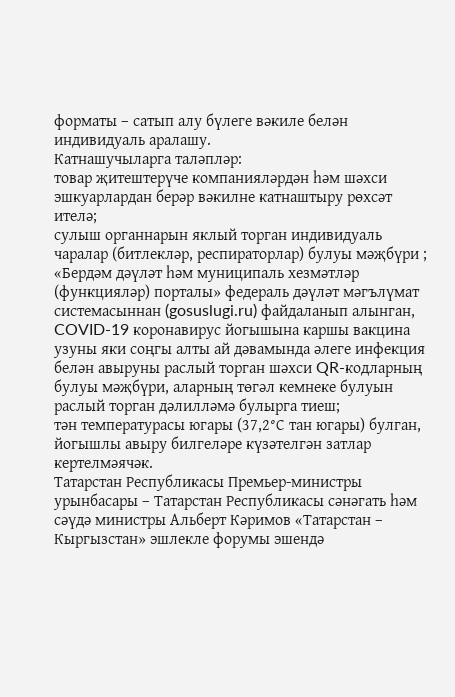форматы – сатып алу бүлеге вәкиле белән индивидуаль аралашу.
Катнашучыларга таләпләр:
товар җитештерүче компанияләрдән һәм шәхси эшкуарлардан берәр вәкилне катнаштыру рөхсәт ителә;
сулыш органнарын яклый торган индивидуаль чаралар (битлекләр, респираторлар) булуы мәҗбүри ;
«Бердәм дәүләт һәм муниципаль хезмәтләр (функцияләр) порталы» федераль дәүләт мәгълүмат системасыннан (gosuslugi.ru) файдаланып алынган, COVID-19 коронавирус йогышына каршы вакцина узуны яки соңгы алты ай дәвамында әлеге инфекция белән авыруны раслый торган шәхси QR-кодларның булуы мәҗбүри, аларның төгәл кемнеке булуын раслый торган дәлилләмә булырга тиеш;
тән температурасы югары (37,2°С тан югары) булган, йогышлы авыру билгеләре күзәтелгән затлар кертелмәячәк.
Татарстан Республикасы Премьер-министры урынбасары – Татарстан Республикасы сәнәгать һәм сәүдә министры Альберт Кәримов «Татарстан – Кыргызстан» эшлекле форумы эшендә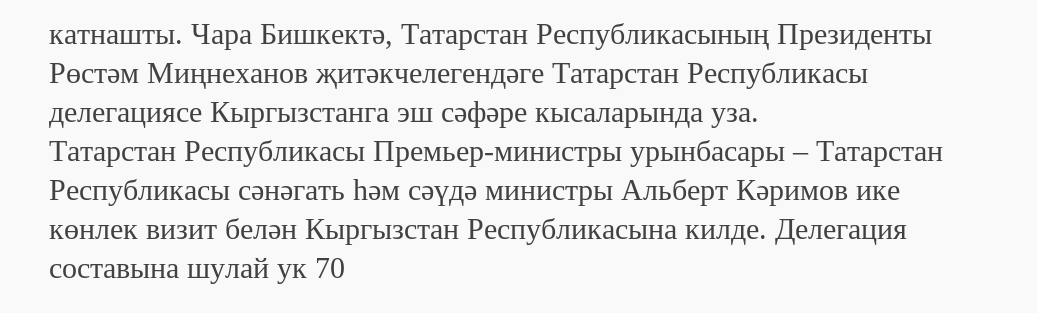катнашты. Чара Бишкектә, Татарстан Республикасының Президенты Рөстәм Миңнеханов җитәкчелегендәге Татарстан Республикасы делегациясе Кыргызстанга эш сәфәре кысаларында уза.
Татарстан Республикасы Премьер-министры урынбасары – Татарстан Республикасы сәнәгать һәм сәүдә министры Альберт Кәримов ике көнлек визит белән Кыргызстан Республикасына килде. Делегация составына шулай ук 70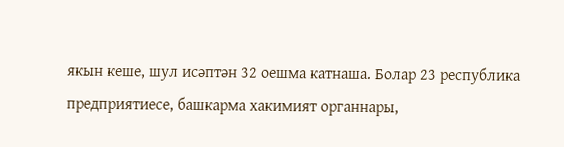якын кеше, шул исәптән 32 оешма катнаша. Болар 23 республика предприятиесе, башкарма хакимият органнары,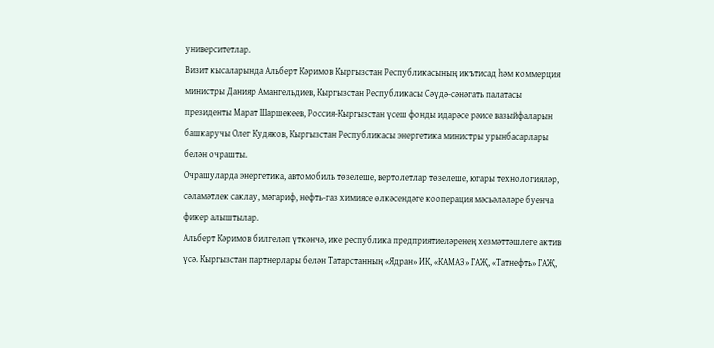университетлар.
Визит кысаларында Альберт Кәримов Кыргызстан Республикасының икътисад һәм коммерция министры Данияр Амангельдиев, Кыргызстан Республикасы Сәүдә-сәнәгать палатасы президенты Марат Шаршекеев, Россия-Кыргызстан үсеш фонды идарәсе рәисе вазыйфаларын башкаручы Олег Кудяков, Кыргызстан Республикасы энергетика министры урынбасарлары белән очрашты.
Очрашуларда энергетика, автомобиль төзелеше, вертолетлар төзелеше, югары технологияләр, сәламәтлек саклау, мәгариф, нефть-газ химиясе өлкәсендәге кооперация мәсьәләләре буенча фикер алыштылар.
Альберт Кәримов билгеләп үткәнчә, ике республика предприятиеләренең хезмәттәшлеге актив үсә. Кыргызстан партнерлары белән Татарстанның «Ядран» ИК, «КАМАЗ» ГАҖ, «Татнефть» ГАҖ,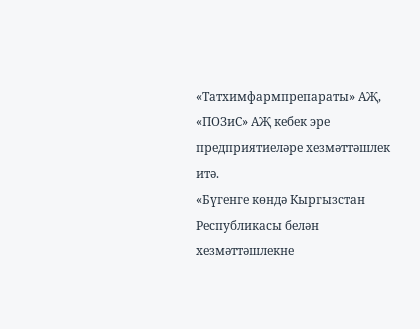«Татхимфармпрепараты» АҖ, «ПОЗиС» АҖ кебек эре предприятиеләре хезмәттәшлек итә.
«Бүгенге көндә Кыргызстан Республикасы белән хезмәттәшлекне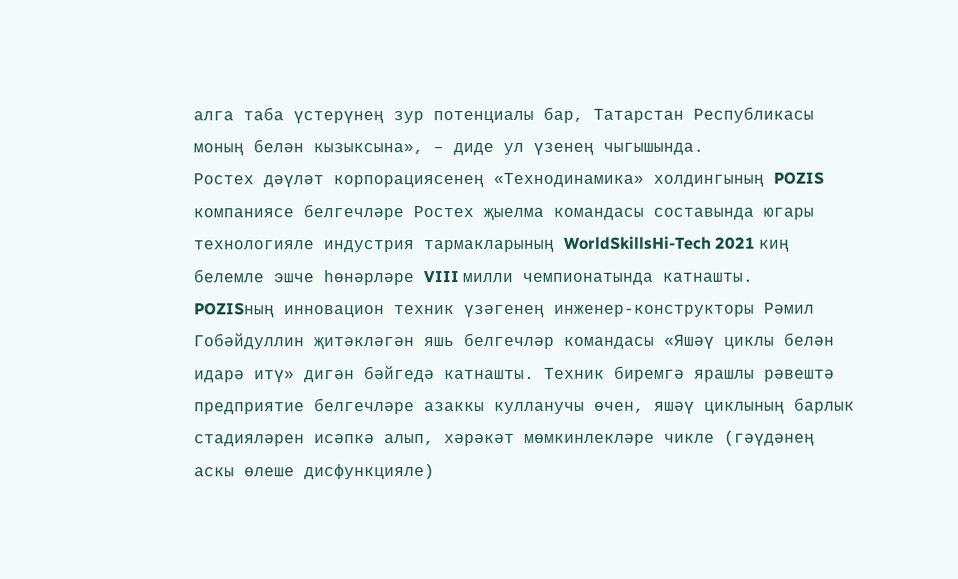алга таба үстерүнең зур потенциалы бар, Татарстан Республикасы моның белән кызыксына», – диде ул үзенең чыгышында.
Ростех дәүләт корпорациясенең «Технодинамика» холдингының POZIS компаниясе белгечләре Ростех җыелма командасы составында югары технологияле индустрия тармакларының WorldSkillsHi-Tech 2021 киң белемле эшче һөнәрләре VIII милли чемпионатында катнашты.
POZISның инновацион техник үзәгенең инженер-конструкторы Рәмил Гобәйдуллин җитәкләгән яшь белгечләр командасы «Яшәү циклы белән идарә итү» дигән бәйгедә катнашты. Техник биремгә ярашлы рәвештә предприятие белгечләре азаккы кулланучы өчен, яшәү циклының барлык стадияләрен исәпкә алып, хәрәкәт мөмкинлекләре чикле (гәүдәнең аскы өлеше дисфункцияле)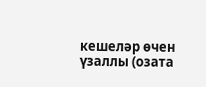кешеләр өчен үзаллы (озата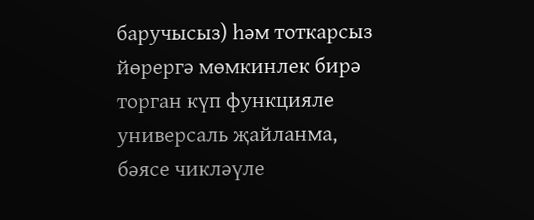баручысыз) һәм тоткарсыз йөрергә мөмкинлек бирә торган күп функцияле универсаль җайланма, бәясе чикләүле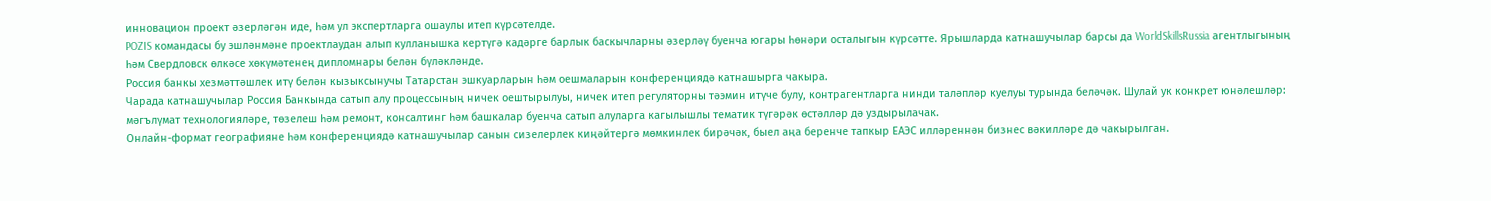инновацион проект әзерләгән иде, һәм ул экспертларга ошаулы итеп күрсәтелде.
POZIS командасы бу эшләнмәне проектлаудан алып кулланышка кертүгә кадәрге барлык баскычларны әзерләү буенча югары һөнәри осталыгын күрсәтте. Ярышларда катнашучылар барсы да WorldSkillsRussia агентлыгының һәм Свердловск өлкәсе хөкүмәтенең дипломнары белән бүләкләнде.
Россия банкы хезмәттәшлек итү белән кызыксынучы Татарстан эшкуарларын һәм оешмаларын конференциядә катнашырга чакыра.
Чарада катнашучылар Россия Банкында сатып алу процессының ничек оештырылуы, ничек итеп регуляторны тәэмин итүче булу, контрагентларга нинди таләпләр куелуы турында беләчәк. Шулай ук конкрет юнәлешләр: мәгълүмат технологияләре, төзелеш һәм ремонт, консалтинг һәм башкалар буенча сатып алуларга кагылышлы тематик түгәрәк өстәлләр дә уздырылачак.
Онлайн-формат географияне һәм конференциядә катнашучылар санын сизелерлек киңәйтергә мөмкинлек бирәчәк, быел аңа беренче тапкыр ЕАЭС илләреннән бизнес вәкилләре дә чакырылган.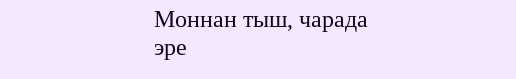Моннан тыш, чарада эре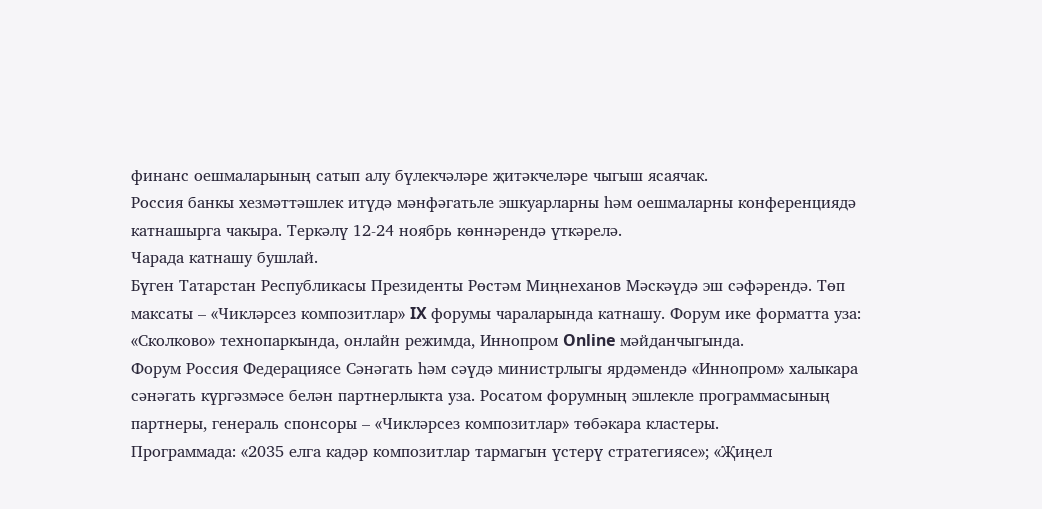финанс оешмаларының сатып алу бүлекчәләре җитәкчеләре чыгыш ясаячак.
Россия банкы хезмәттәшлек итүдә мәнфәгатьле эшкуарларны һәм оешмаларны конференциядә катнашырга чакыра. Теркәлү 12-24 ноябрь көннәрендә үткәрелә.
Чарада катнашу бушлай.
Бүген Татарстан Республикасы Президенты Рөстәм Миңнеханов Мәскәүдә эш сәфәрендә. Төп максаты – «Чикләрсез композитлар» IX форумы чараларында катнашу. Форум ике форматта уза: «Сколково» технопаркында, онлайн режимда, Иннопром Online мәйданчыгында.
Форум Россия Федерациясе Сәнәгать һәм сәүдә министрлыгы ярдәмендә «Иннопром» халыкара сәнәгать күргәзмәсе белән партнерлыкта уза. Росатом форумның эшлекле программасының партнеры, генераль спонсоры – «Чикләрсез композитлар» төбәкара кластеры.
Программада: «2035 елга кадәр композитлар тармагын үстерү стратегиясе»; «Җиңел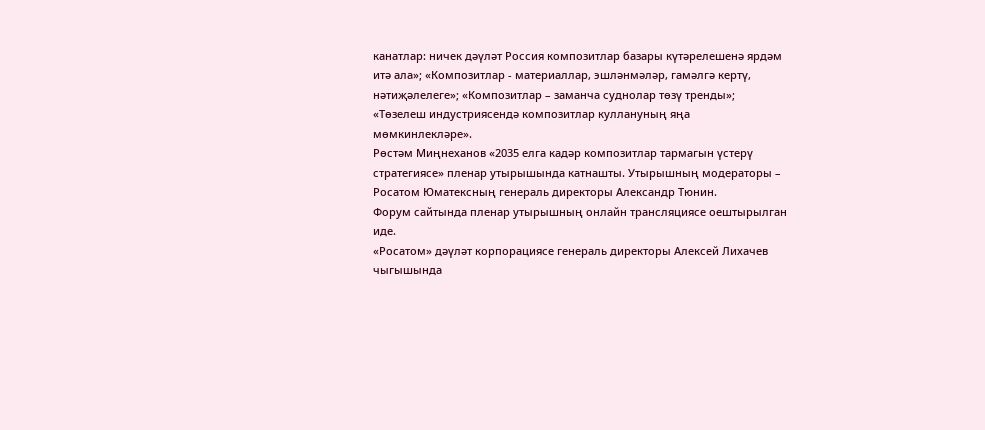канатлар: ничек дәүләт Россия композитлар базары күтәрелешенә ярдәм итә ала»; «Композитлар - материаллар, эшләнмәләр, гамәлгә кертү, нәтиҗәлелеге»; «Композитлар – заманча суднолар төзү тренды»; «Төзелеш индустриясендә композитлар куллануның яңа мөмкинлекләре».
Рөстәм Миңнеханов «2035 елга кадәр композитлар тармагын үстерү стратегиясе» пленар утырышында катнашты. Утырышның модераторы – Росатом Юматексның генераль директоры Александр Тюнин.
Форум сайтында пленар утырышның онлайн трансляциясе оештырылган иде.
«Росатом» дәүләт корпорациясе генераль директоры Алексей Лихачев чыгышында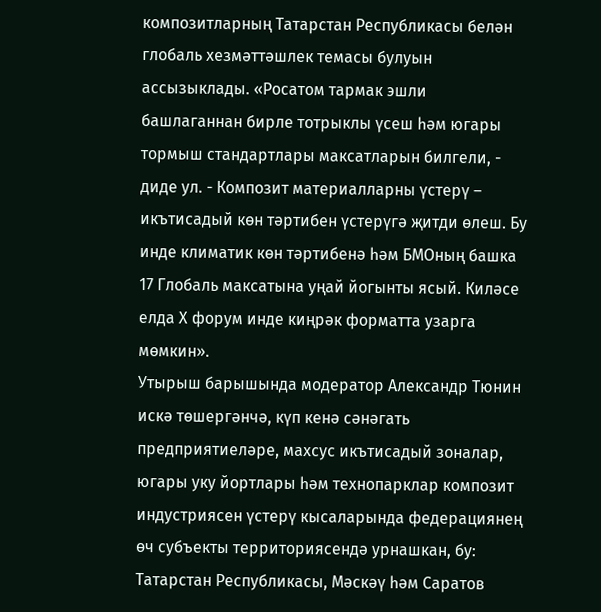композитларның Татарстан Республикасы белән глобаль хезмәттәшлек темасы булуын ассызыклады. «Росатом тармак эшли башлаганнан бирле тотрыклы үсеш һәм югары тормыш стандартлары максатларын билгели, - диде ул. - Композит материалларны үстерү – икътисадый көн тәртибен үстерүгә җитди өлеш. Бу инде климатик көн тәртибенә һәм БМОның башка 17 Глобаль максатына уңай йогынты ясый. Киләсе елда Х форум инде киңрәк форматта узарга мөмкин».
Утырыш барышында модератор Александр Тюнин искә төшергәнчә, күп кенә сәнәгать предприятиеләре, махсус икътисадый зоналар, югары уку йортлары һәм технопарклар композит индустриясен үстерү кысаларында федерациянең өч субъекты территориясендә урнашкан, бу: Татарстан Республикасы, Мәскәү һәм Саратов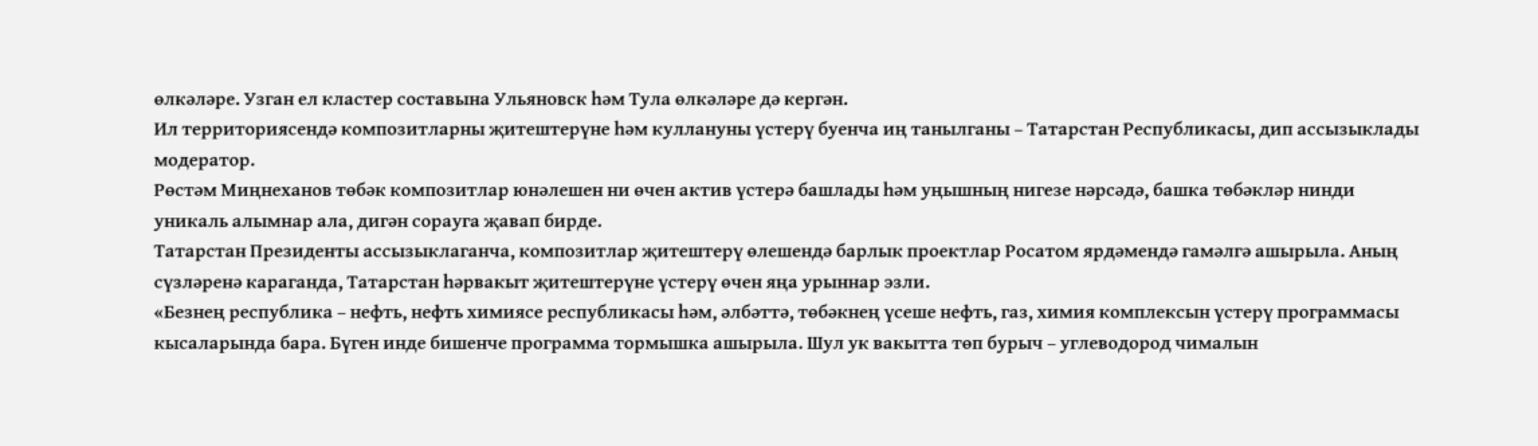өлкәләре. Узган ел кластер составына Ульяновск һәм Тула өлкәләре дә кергән.
Ил территориясендә композитларны җитештерүне һәм куллануны үстерү буенча иң танылганы – Татарстан Республикасы, дип ассызыклады модератор.
Рөстәм Миңнеханов төбәк композитлар юнәлешен ни өчен актив үстерә башлады һәм уңышның нигезе нәрсәдә, башка төбәкләр нинди уникаль алымнар ала, дигән сорауга җавап бирде.
Татарстан Президенты ассызыклаганча, композитлар җитештерү өлешендә барлык проектлар Росатом ярдәмендә гамәлгә ашырыла. Аның сүзләренә караганда, Татарстан һәрвакыт җитештерүне үстерү өчен яңа урыннар эзли.
«Безнең республика – нефть, нефть химиясе республикасы һәм, әлбәттә, төбәкнең үсеше нефть, газ, химия комплексын үстерү программасы кысаларында бара. Бүген инде бишенче программа тормышка ашырыла. Шул ук вакытта төп бурыч – углеводород чималын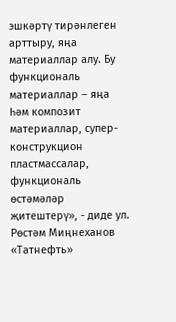эшкәртү тирәнлеген арттыру, яңа материаллар алу. Бу функциональ материаллар – яңа һәм композит материаллар, супер-конструкцион пластмассалар, функциональ өстәмәләр җитештерү», - диде ул.
Рөстәм Миңнеханов «Татнефть»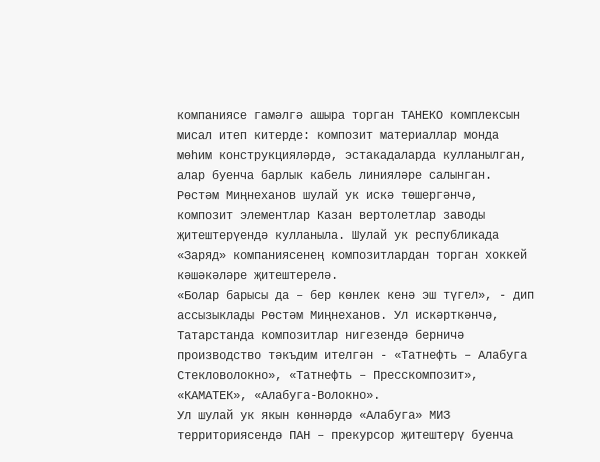компаниясе гамәлгә ашыра торган ТАНЕКО комплексын мисал итеп китерде: композит материаллар монда мөһим конструкцияләрдә, эстакадаларда кулланылган, алар буенча барлык кабель линияләре салынган.
Рөстәм Миңнеханов шулай ук искә төшергәнчә, композит элементлар Казан вертолетлар заводы җитештерүендә кулланыла. Шулай ук республикада «Заряд» компаниясенең композитлардан торган хоккей кәшәкәләре җитештерелә.
«Болар барысы да – бер көнлек кенә эш түгел», - дип ассызыклады Рөстәм Миңнеханов. Ул искәрткәнчә, Татарстанда композитлар нигезендә берничә производство тәкъдим ителгән - «Татнефть – Алабуга Стекловолокно», «Татнефть – Пресскомпозит», «КАМАТЕК», «Алабуга-Волокно».
Ул шулай ук якын көннәрдә «Алабуга» МИЗ территориясендә ПАН – прекурсор җитештерү буенча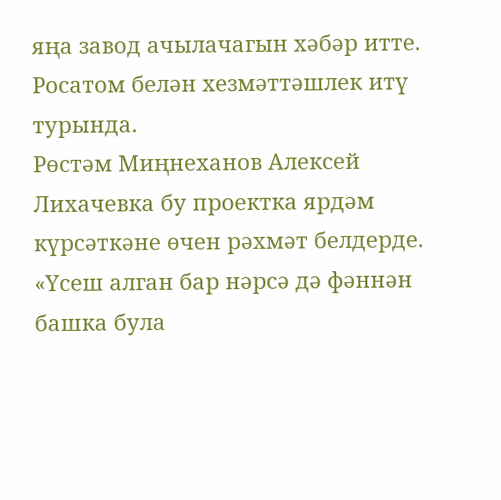яңа завод ачылачагын хәбәр итте. Росатом белән хезмәттәшлек итү турында.
Рөстәм Миңнеханов Алексей Лихачевка бу проектка ярдәм күрсәткәне өчен рәхмәт белдерде.
«Үсеш алган бар нәрсә дә фәннән башка була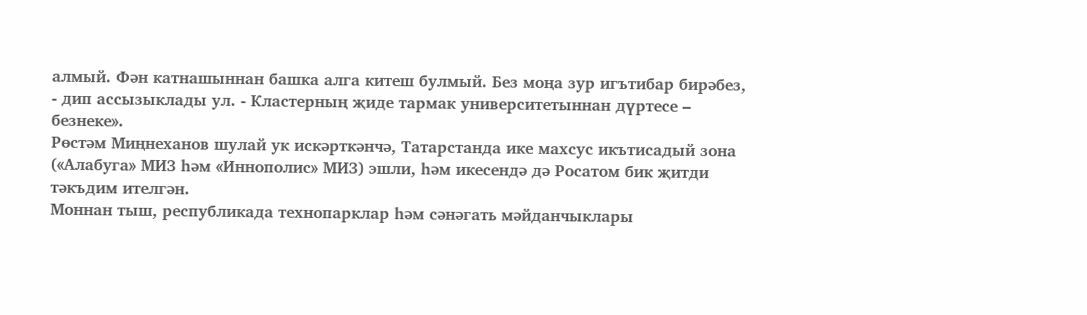алмый. Фән катнашыннан башка алга китеш булмый. Без моңа зур игътибар бирәбез, - дип ассызыклады ул. - Кластерның җиде тармак университетыннан дүртесе – безнеке».
Рөстәм Миңнеханов шулай ук искәрткәнчә, Татарстанда ике махсус икътисадый зона («Алабуга» МИЗ һәм «Иннополис» МИЗ) эшли, һәм икесендә дә Росатом бик җитди тәкъдим ителгән.
Моннан тыш, республикада технопарклар һәм сәнәгать мәйданчыклары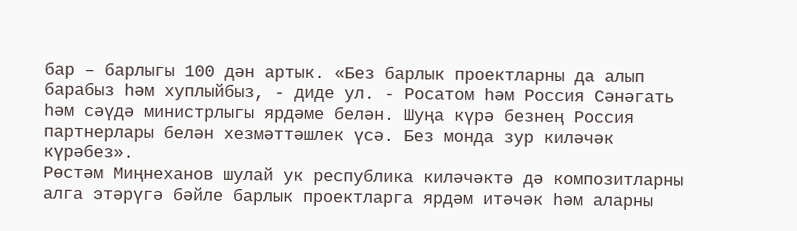бар – барлыгы 100 дән артык. «Без барлык проектларны да алып барабыз һәм хуплыйбыз, - диде ул. - Росатом һәм Россия Сәнәгать һәм сәүдә министрлыгы ярдәме белән. Шуңа күрә безнең Россия партнерлары белән хезмәттәшлек үсә. Без монда зур киләчәк күрәбез».
Рөстәм Миңнеханов шулай ук республика киләчәктә дә композитларны алга этәрүгә бәйле барлык проектларга ярдәм итәчәк һәм аларны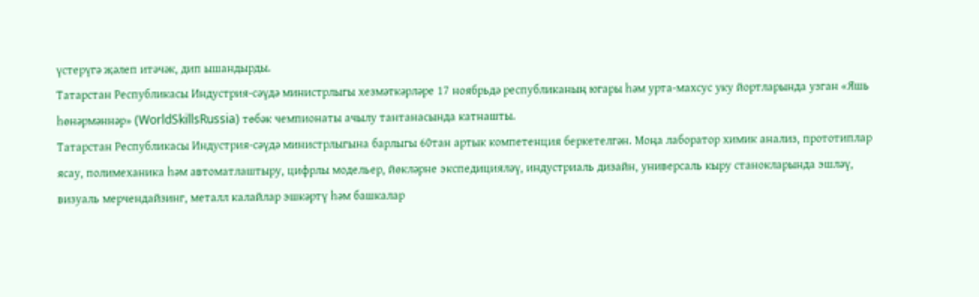үстерүгә җәлеп итәчәк, дип ышандырды.
Татарстан Республикасы Индустрия-сәүдә министрлыгы хезмәткәрләре 17 ноябрьдә республиканың югары һәм урта-махсус уку йортларында узган «Яшь һөнәрмәннәр» (WorldSkillsRussia) төбәк чемпионаты ачылу тантанасында катнашты.
Татарстан Республикасы Индустрия-сәүдә министрлыгына барлыгы 60тан артык компетенция беркетелгән. Моңа лаборатор химик анализ, прототиплар ясау, полимеханика һәм автоматлаштыру, цифрлы модельер, йөкләрне экспедицияләү, индустриаль дизайн, универсаль кыру станокларында эшләү, визуаль мерчендайзинг, металл калайлар эшкәртү һәм башкалар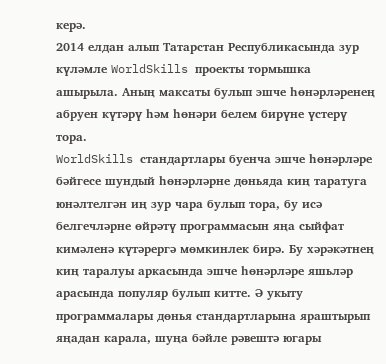керә.
2014 елдан алып Татарстан Республикасында зур күләмле WorldSkills проекты тормышка ашырыла. Аның максаты булып эшче һөнәрләренең абруен күтәрү һәм һөнәри белем бирүне үстерү тора.
WorldSkills стандартлары буенча эшче һөнәрләре бәйгесе шундый һөнәрләрне дөньяда киң таратуга юнәлтелгән иң зур чара булып тора, бу исә белгечләрне өйрәтү программасын яңа сыйфат кимәленә күтәрергә мөмкинлек бирә. Бу хәрәкәтнең киң таралуы аркасында эшче һөнәрләре яшьләр арасында популяр булып китте. Ә укыту программалары дөнья стандартларына яраштырып яңадан карала, шуңа бәйле рәвештә югары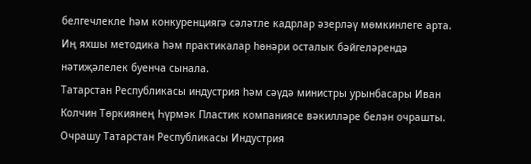белгечлекле һәм конкуренциягә сәләтле кадрлар әзерләү мөмкинлеге арта.
Иң яхшы методика һәм практикалар һөнәри осталык бәйгеләрендә нәтиҗәлелек буенча сынала.
Татарстан Республикасы индустрия һәм сәүдә министры урынбасары Иван Колчин Төркиянең Һүрмәк Пластик компаниясе вәкилләре белән очрашты.
Очрашу Татарстан Республикасы Индустрия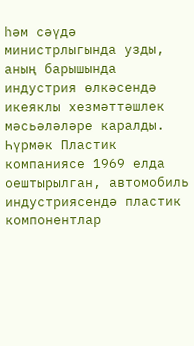һәм сәүдә министрлыгында узды, аның барышында индустрия өлкәсендә икеяклы хезмәттәшлек мәсьәләләре каралды.
Һүрмәк Пластик компаниясе 1969 елда оештырылган, автомобиль индустриясендә пластик компонентлар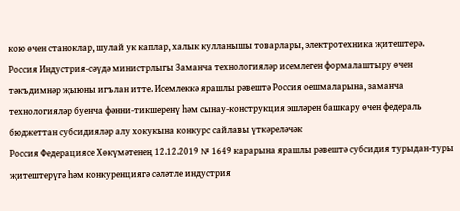кою өчен станоклар, шулай ук каплар, халык кулланышы товарлары, электротехника җитештерә.
Россия Индустрия-сәүдә министрлыгы Заманча технологияләр исемлеген формалаштыру өчен тәкъдимнәр җыюны игълан итте. Исемлеккә ярашлы рәвештә Россия оешмаларына, заманча технологияләр буенча фәнни-тикшеренү һәм сынау-конструкция эшләрен башкару өчен федераль бюджеттан субсидияләр алу хокукына конкурс сайлавы үткәреләчәк
Россия Федерациясе Хөкүмәтенең 12.12.2019 № 1649 карарына ярашлы рәвештә субсидия турыдан-туры җитештерүгә һәм конкуренциягә сәләтле индустрия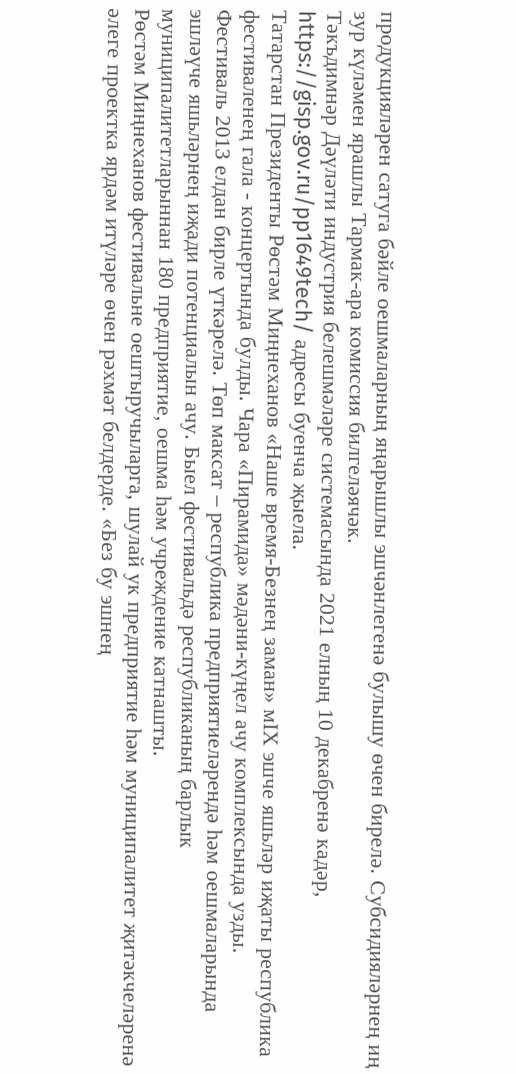продукцияләрен сатуга бәйле оешмаларның яңарышлы эшчәнлегенә булышу өчен бирелә. Субсидияләрнең иң зур күләмен ярашлы Тармак-ара комиссия билгеләячәк.
Тәкъдимнәр Дәүләти индустрия белешмәләре системасында 2021 елның 10 декабренә кадәр, https://gisp.gov.ru/pp1649tech/ адресы буенча җыела.
Татарстан Президенты Рөстәм Миңнеханов «Наше время-Безнең заман» мIX эшче яшьләр иҗаты республика фестиваленең гала - концертында булды. Чара «Пирамида» мәдәни-күңел ачу комплексында узды.
Фестиваль 2013 елдан бирле үткәрелә. Төп максат – республика предприятиеләрендә һәм оешмаларында эшләүче яшьләрнең иҗади потенциалын ачу. Быел фестивальдә республиканың барлык муниципалитетларыннан 180 предприятие, оешма һәм учреждение катнашты.
Рөстәм Миңнеханов фестивальне оештыручыларга, шулай ук предприятие һәм муниципалитет җитәкчеләренә әлеге проектка ярдәм итүләре өчен рәхмәт белдерде. «Без бу эшнең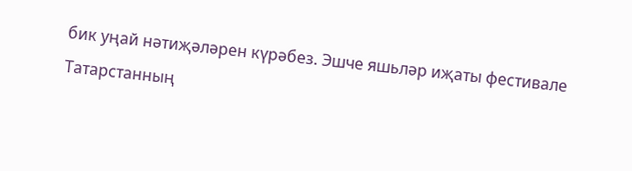бик уңай нәтиҗәләрен күрәбез. Эшче яшьләр иҗаты фестивале Татарстанның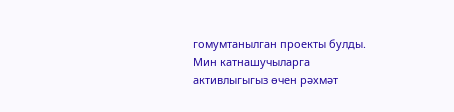гомумтанылган проекты булды. Мин катнашучыларга активлыгыгыз өчен рәхмәт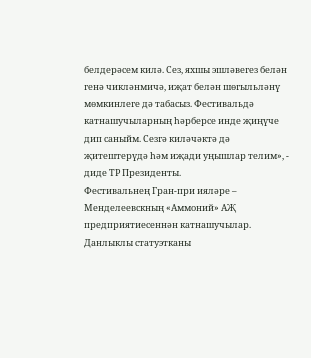белдерәсем килә. Сез, яхшы эшләвегез белән генә чикләнмичә, иҗат белән шөгыльләнү мөмкинлеге дә табасыз. Фестивальдә катнашучыларның һәрберсе инде җиңүче дип саныйм. Сезгә киләчәктә дә җитештерүдә һәм иҗади уңышлар телим», - диде ТР Президенты.
Фестивальнең Гран-при ияләре – Менделеевскның «Аммоний» АҖ предприятиесеннән катнашучылар. Данлыклы статуэтканы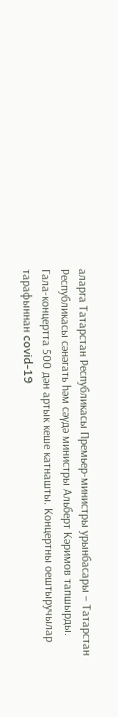аларга Татарстан Республикасы Премьер-министры урынбасары – Татарстан Республикасы сәнәгать һәм сәүдә министры Альберт Кәримов тапшырды.
Гала-концертта 500 дән артык кеше катнашты. Концертны оештыручылар тарафыннан covid-19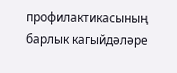профилактикасының барлык кагыйдәләре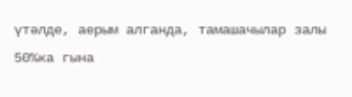үтәлде, аерым алганда, тамашачылар залы 50%ка гына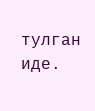тулган иде.